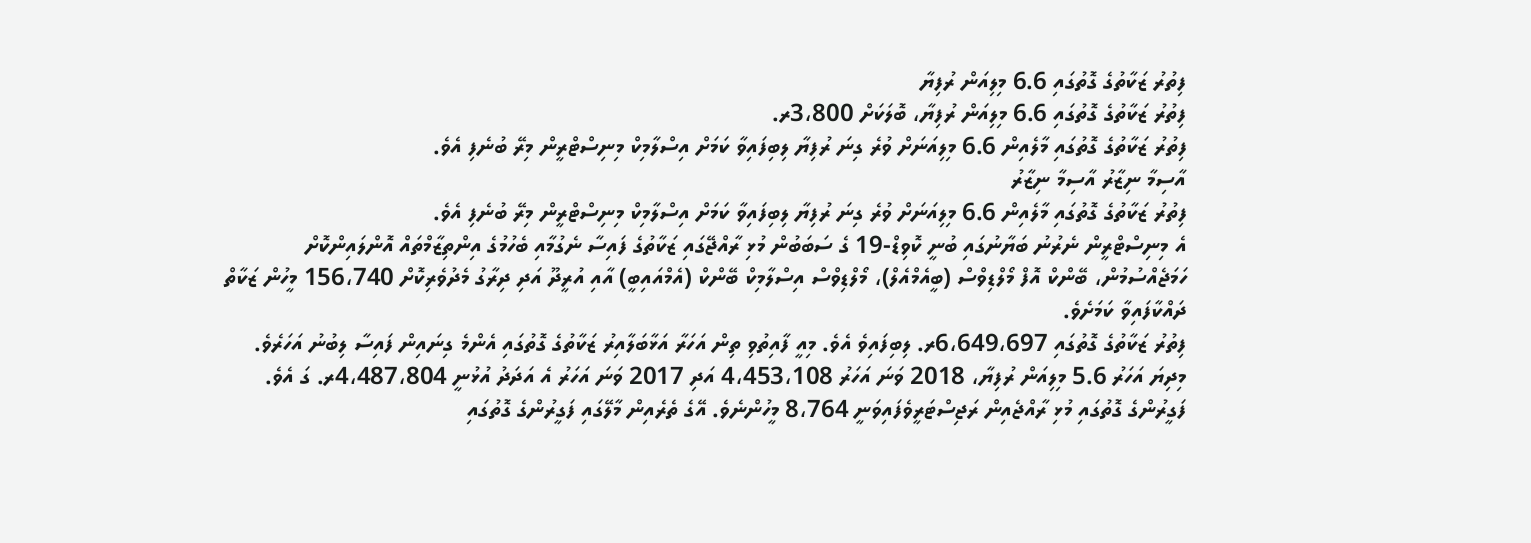ފިތުރު ޒަކާތުގެ ގޮތުގައި 6.6 މިލިއަން ރުފިޔާ
ފިތުރު ޒަކާތުގެ ގޮތުގައި 6.6 މިލިއަން ރުފިޔާ، ބޮލަކަށް 3،800ރ.
ފިތުރު ޒަކާތުގެ ގޮތުގައި މާލެއިން 6.6 މިލިއަނަށް ވުރެ ގިނަ ރުފިޔާ ލިބިފައިވާ ކަމަށް އިސްލާމިކް މިނިސްޓްރީން މިރޭ ބުނެފި އެވެ.
އާސިމާ ނިޒާރު އާސިމާ ނިޒާރު
ފިތުރު ޒަކާތުގެ ގޮތުގައި މާލެއިން 6.6 މިލިއަނަށް ވުރެ ގިނަ ރުފިޔާ ލިބިފައިވާ ކަމަށް އިސްލާމިކް މިނިސްޓްރީން މިރޭ ބުނެފި އެވެ.
އެ މިނިސްޓްރީން ނެރުނު ބަޔާނުގައި ބުނީ ކޮވިޑް-19 ގެ ސަބަބުން މުޅި ރާއްޖޭގައި ޒަކާތުގެ ފައިސާ ނެގުމާއި ބެހުމުގެ އިންތިޒާމްތައް އޮންލައިންކޮށް ހަމަޖެއްސުމުން، ބޭންކް އޮފް މޯލްޑިވްސް (ބީއެމްއެލް)، މޯލްޑިވްސް އިސްލާމިކް ބޭންކް (އެމްއައިބީ) އާއި އުރީދޫ އަދި ދިރާގު މެދުވެރިކޮށް 156،740 މީހުން ޒަކާތް ދައްކާފައިވާ ކަމަށެވެ.
ފިތުރު ޒަކާތުގެ ގޮތުގައި 6،649،697ރ. ލިބިފައިވެ އެވެ. މިއީ ފާއިތުވި ތިން އަހަރާ އަޅާބަލާއިރު ޒަކާތުގެ ގޮތުގައި އެންމެ ގިނައިން ފައިސާ ލިބުނު އަހަރެވެ. މިދިޔަ އަހަރު 5.6 މިލިއަން ރުފިޔާ، 2018 ވަނަ އަހަރު 4،453،108 އަދި 2017 ވަނަ އަހަރު އެ އަދަދު އުޅުނީ 4،487،804ރ. ގަ އެވެ.
ފަގީރުންގެ ގޮތުގައި މުޅި ރާއްޖެއިން ރަޖިސްޓަރީވެފައިވަނީ 8،764 މީހުންނެވެ. އޭގެ ތެރެއިން މާލޭގައި ފަގީރުންގެ ގޮތުގައި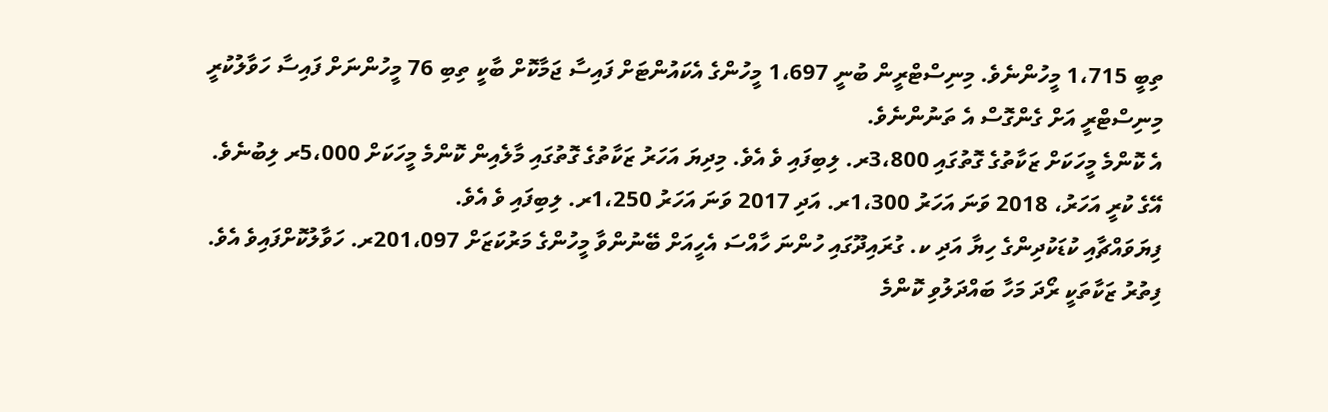ތިބީ 1،715 މީހުންނެވެ. މިނިސްޓްރީން ބުނީ 1،697 މީހުންގެ އެކައުންޓަށް ފައިސާ ޖަމާކޮށް ބާކީ ތިބި 76 މީހުންނަށް ފައިސާ ހަވާލުކުރީ މިނިސްޓްރީ އަށް ގެންގޮސް އެ ތަނުންނެވެ.
އެ ކޮންމެ މީހަކަށް ޒަކާތުގެ ގޮތުގައި 3،800ރ. ލިބިފައި ވެ އެވެ. މިދިޔަ އަހަރު ޒަކާތުގެ ގޮތުގައި މާލެއިން ކޮންމެ މީހަކަށް 5،000ރ ލިބުނެވެ. އޭގެ ކުރީ އަހަރު، 2018 ވަނަ އަހަރު 1،300ރ. އަދި 2017 ވަނަ އަހަރު 1،250ރ. ލިބިފައި ވެ އެވެ.
ފިޔަވައްޗާއި ކުޑަކުދިންގެ ހިޔާ އަދި ކ. ގުރައިދޫގައި ހުންނަ ހާއްސަ އެހީއަށް ބޭނުންވާ މީހުންގެ މަރުކަޒަށް 201،097ރ. ހަވާލުކޮށްފައިވެ އެވެ.
ފިތުރު ޒަކާތަކީ ރޯދަ މަހާ ބައްދަލުވި ކޮންމެ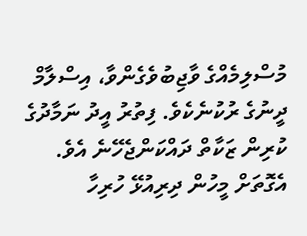މުސްލިމެއްގެ ވާޖިބުވެގެންވާ، އިސްލާމް ދީނުގެ ރުކުނެކެވެ. ފިތުރު އީދު ނަމާދުގެ ކުރިން ޒަކާތް ދައްކަންޖެހޭނެ އެވެ. އެގޮތަށް މީހުން ދިރިއުޅޭ ހުރިހާ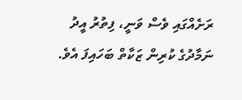ރަށެއްގައި ވެސް ވަނީ، ފިތުރު އީދު ނަމާދުގެ ކުރިން ޒަކާތް ބަހައިފަ އެވެ.